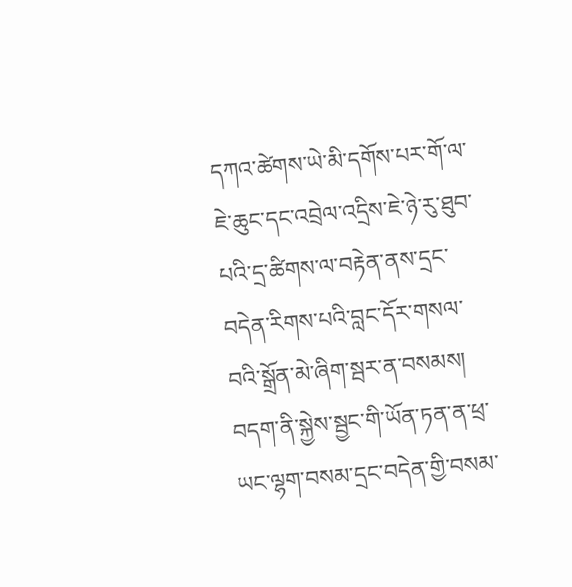དཀའ་ཚེགས་ཡེ་མི་དགོས་པར་གོ་ལ་ཇེ་ཆུང་དང་འབྲེལ་འདྲིས་ཇེ་ཉེ་རུ་ཐུབ་པའི་དྲ་ཚིགས་ལ་བརྟེན་ནས་དྲང་བདེན་རིགས་པའི་བླང་དོར་གསལ་བའི་སྒྲོན་མེ་ཞིག་སྦར་ན་བསམས། བདག་ནི་སྐྱེས་སྦྱང་གི་ཡོན་ཏན་ན་ཕྲ་ཡང་ལྷག་བསམ་དྲང་བདེན་གྱི་བསམ་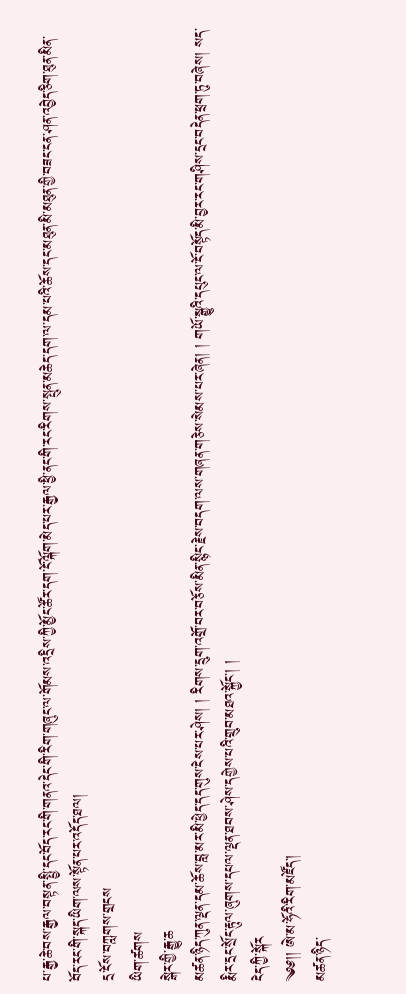པ་རྒྱ་ཆེ་བས་རྒྱལ་བསྟན་སྤྱི་དང་བོད་རང་གི་གནའ་དེང་གི་རིག་གཞུང་ལ་གོམས་འདྲིས་ཀྱི་མྱོང་ཚོར་དག་ངོ་ལྐོག་མེད་པར་རྒྱལ་ཕྱི་ནང་གི་རང་རིགས་སྤུན་མཆེད་དག་ལ་དམ་པའི་ཆོས་དང་མཐུན་མི་མཐུན་གྱི་བཟང་ངན་ཤན་འབྱེད་ཅིག་ཐུན་མིན་བོད་རང་གི་སྐད་ཡིག་ལས་སྟོན་པར་འདོད་ཐལ།
དྲ་ངོས་བཀླགས་གྲངས
ཡིག་ཚགས
སྒེར་གྱི་རྒྱུ་ཆ
མཚན་ཉིད་ཀུན་ལྡན་དམ་ཆོས་བླ་མར་མི་ཕྱེད་དད་གུས་ངེས་པར་ཤེས། ། རིགས་དྲུག་འགྲོ་བར་བཅོས་མིན་སྙིང་རྗེས་བདག་ལས་གཞན་གཅེས་སེམས་པར་ཞེན། ། གཡོ་སྒྱུའི་དཔུང་ལ་ངོ་བསྟོད་མི་བྱར་རང་གཤིས་དྲང་བདེན་ཕྲག་ཏུ་བཞེས། སད་རྨིར་དྲང་སྲོང་རྟུལ་ཞུགས་དཔལ་ལྡན་ཐབས་ཤེས་དགྱེས་པའི་གྲུབ་མཐའ་སྐྱོང་། །
ངེད་ཀྱི་སྐོར
༄༅།། ཨེ་མ་ཧོའི་རིག་མཛོད་།
མཚན་ཉིད་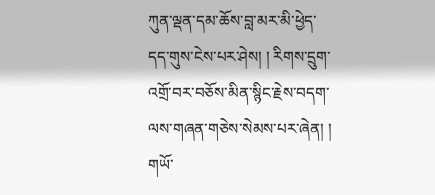ཀུན་ལྡན་དམ་ཆོས་བླ་མར་མི་ཕྱེད་དད་གུས་ངེས་པར་ཤེས། ། རིགས་དྲུག་འགྲོ་བར་བཅོས་མིན་སྙིང་རྗེས་བདག་ལས་གཞན་གཅེས་སེམས་པར་ཞེན། ། གཡོ་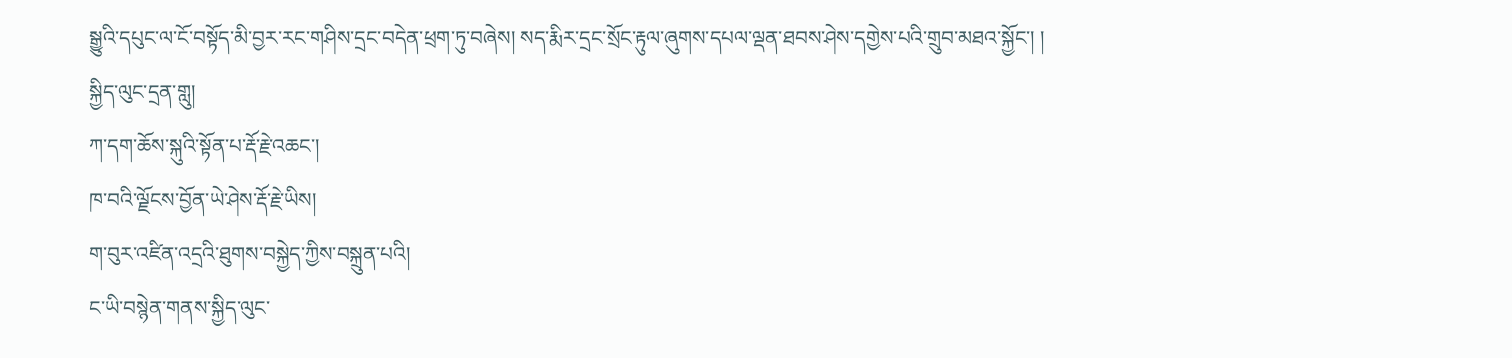སྒྱུའི་དཔུང་ལ་ངོ་བསྟོད་མི་བྱར་རང་གཤིས་དྲང་བདེན་ཕྲག་ཏུ་བཞེས། སད་རྨིར་དྲང་སྲོང་རྟུལ་ཞུགས་དཔལ་ལྡན་ཐབས་ཤེས་དགྱེས་པའི་གྲུབ་མཐའ་སྐྱོང་། །
སྐྱིད་ལུང་དྲན་གླུ།
ཀ་དག་ཆོས་སྐུའི་སྟོན་པ་རྡོ་རྗེ་འཆང་།
ཁ་བའི་ལྗོངས་བྱོན་ཡེ་ཤེས་རྡོ་རྗེ་ཡིས།
ག་བུར་འཛིན་འདྲའི་ཐུགས་བསྐྱེད་ཀྱིས་བསྐྲུན་པའི།
ང་ཡི་བསྙེན་གནས་སྐྱིད་ལུང་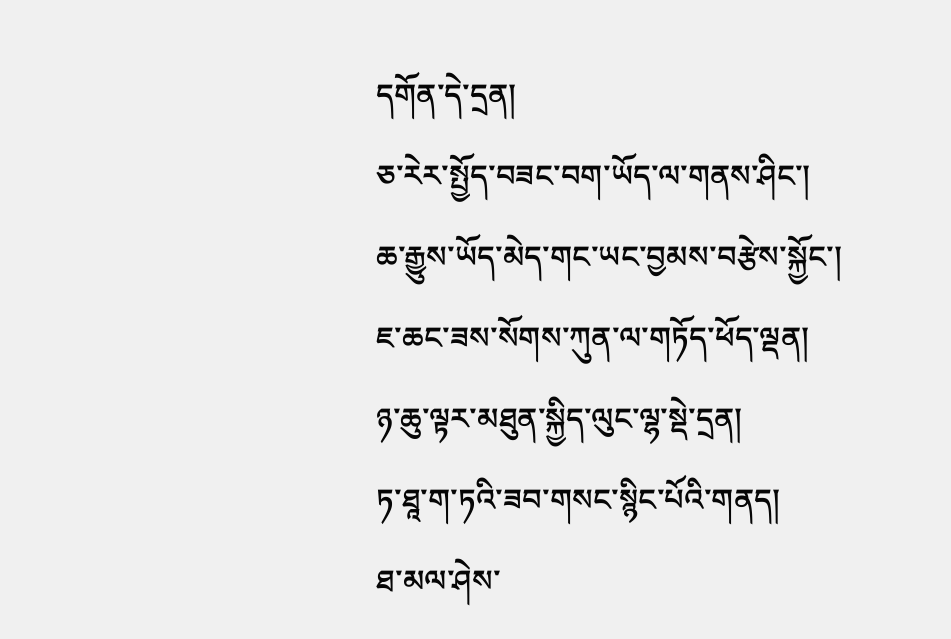དགོན་དེ་དྲན།
ཅ་རེར་སྤྱོད་བཟང་བག་ཡོད་ལ་གནས་ཤིང་།
ཆ་རྒྱུས་ཡོད་མེད་གང་ཡང་བྱམས་བརྩེས་སྐྱོང་།
ཇ་ཆང་ཟས་སོགས་ཀུན་ལ་གཏོད་ཕོད་ལྡན།
ཉ་ཆུ་ལྟར་མཐུན་སྐྱིད་ལུང་ལྷ་སྡེ་དྲན།
ཏ་ཐཱ་ག་ཏའི་ཟབ་གསང་སྙིང་པོའི་གནད།
ཐ་མལ་ཤེས་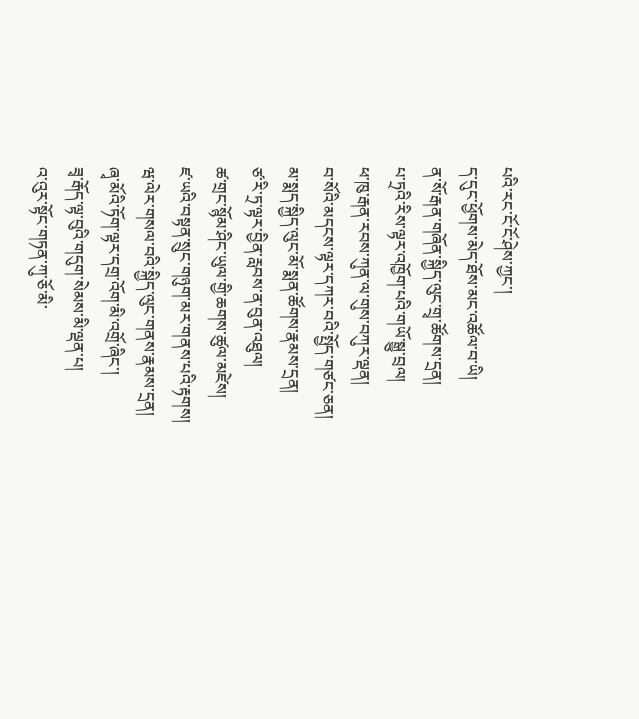པའི་རང་ངོ་ངོ་ཤེས་ཀྱང་།
ད་དུང་ཕྱོགས་མེད་ཐོས་མང་འཚོལ་བ་ཡི།
ན་སོ་རྒན་གཞོན་སྐྱིད་ལུང་གྲྭ་ཚོགས་དྲན།
པ་ཏྲའི་རིས་ལྟར་འཁྱོག་པའི་གཡོ་སྒྱུ་བྲལ།
ཕ་ཁུ་རྒན་རབས་ཀུན་ལ་གུས་བཀུར་ལྡན།
བ་སོའི་མདངས་ལྟར་དཀར་བའི་སྤྱོད་གཙང་ཅན།
མ་སྨད་སྐྱིད་ལུང་མོ་སྨན་ཚོགས་རྣམས་དྲན།
ཙ་རི་ཏྲ་ལྟར་བྱིན་རླབས་ན་བུན་འཐུལ།
ཚ་གྲང་སྙོམ་ཤིང་ཡུལ་གྱི་ཆགས་ཚུལ་མཛེས།
ཛ་ཡའི་བསྟན་སྲུང་གཉུག་མར་གནས་པའི་རྟགས།
ཝ་ལེར་གསལ་བའི་སྐྱིད་ལུང་གནས་རྣམས་དྲན།
ཞྭ་མོའི་ཏོག་ལྟར་དགྲ་འོག་མི་འགྲོ་ཞིང་།
ཟྭ་རྒོད་ལྟ་བུའི་གདུག་སེམས་མི་ལྡན་པ།
འ་འུར་སྟོང་གཏན་ཀུ་ཅོ་མི་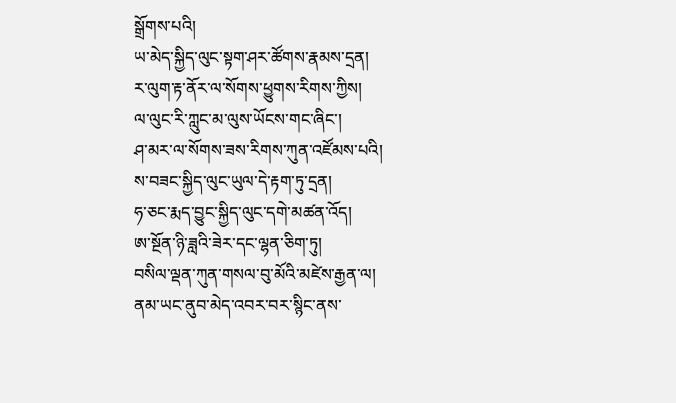སྒྲོགས་པའི།
ཡ་མེད་སྐྱིད་ལུང་སྟག་ཤར་ཚོགས་རྣམས་དྲན།
ར་ལུག་རྟ་ནོར་ལ་སོགས་ཕྱུགས་རིགས་ཀྱིས།
ལ་ལུང་རི་ཀླུང་མ་ལུས་ཡོངས་གང་ཞིང་།
ཤ་མར་ལ་སོགས་ཟས་རིགས་ཀུན་འཛོམས་པའི།
ས་བཟང་སྐྱིད་ལུང་ཡུལ་དེ་རྟག་ཏུ་དྲན།
ཧ་ཅང་རྨད་བྱུང་སྐྱིད་ལུང་དགེ་མཚན་འོད།
ཨ་སྔོན་ཉི་ཟླའི་ཟེར་དང་ལྷན་ཅིག་ཏུ།
བསིལ་ལྡན་ཀུན་གསལ་བུ་མོའི་མཛེས་རྒྱན་ལ།
ནམ་ཡང་ནུབ་མེད་འབར་བར་སྙིང་ནས་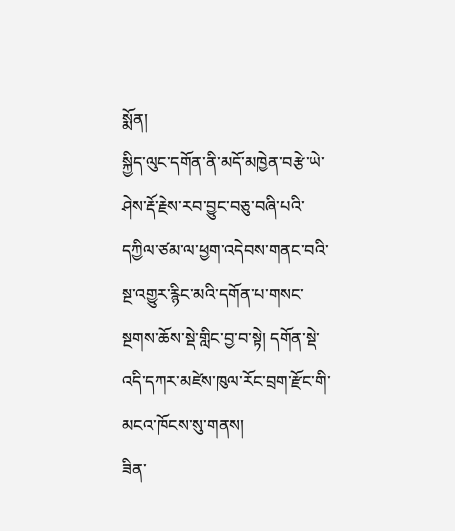སྨོན།
སྐྱིད་ལུང་དགོན་ནི་མདོ་མཁྱེན་བརྩེ་ཡེ་ཤེས་རྡོ་རྗེས་རབ་བྱུང་བཅུ་བཞི་པའི་དཀྱིལ་ཙམ་ལ་ཕྱག་འདེབས་གནང་བའི་སྔ་འགྱུར་རྙིང་མའི་དགོན་པ་གསང་སྔགས་ཆོས་སྡེ་གླིང་བྱ་བ་སྟེ། དགོན་སྡེ་འདི་དཀར་མཛེས་ཁུལ་རོང་བྲག་རྫོང་གི་མངའ་ཁོངས་སུ་གནས།
ཟིན་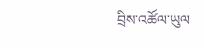བྲིས་འཚོལ་ཡུལ